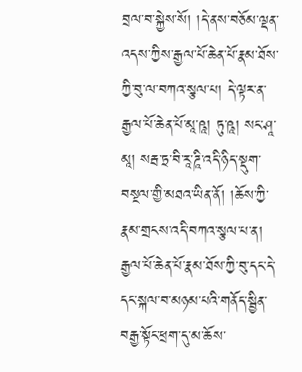བྲལ་བ་སྐྱེས་སོ། །དེ་ནས་བཅོམ་ལྡན་འདས་ཀྱིས་རྒྱལ་པོ་ཆེན་པོ་རྣམ་ཐོས་ཀྱི་བུ་ལ་བཀའ་སྩལ་པ། དེ་ལྟར་ན་རྒྱལ་པོ་ཆེན་པོ་མཱ་ཥཱ། ཏུ་ཥཱ། སང་ཤཱ་མཱ། སརྦ་ཏྲ་བི་རཱ་ཌཱི་འདི་ཉིད་སྡུག་བསྔལ་གྱི་མཐའ་ཡིན་ནོ། །ཆོས་ཀྱི་རྣམ་གྲངས་འདི་བཀའ་སྩལ་པ་ན། རྒྱལ་པོ་ཆེན་པོ་རྣམ་ཐོས་ཀྱི་བུ་དང་དེ་དང་སྐལ་བ་མཉམ་པའི་གནོད་སྦྱིན་བརྒྱ་སྟོང་ཕྲག་དུ་མ་ཆོས་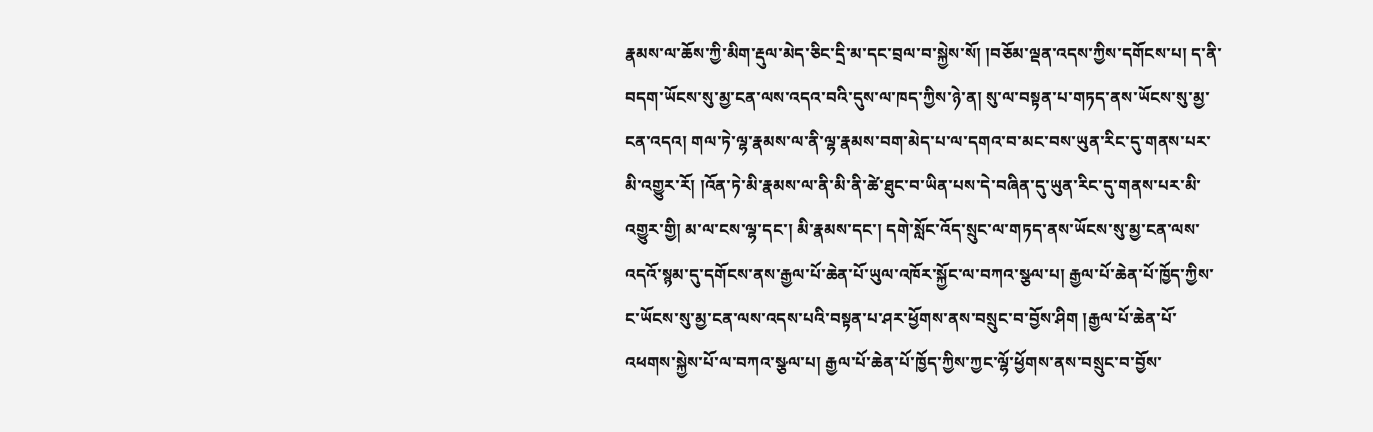རྣམས་ལ་ཆོས་ཀྱི་མིག་རྡུལ་མེད་ཅིང་དྲི་མ་དང་བྲལ་བ་སྐྱེས་སོ། །བཅོམ་ལྡན་འདས་ཀྱིས་དགོངས་པ། ད་ནི་བདག་ཡོངས་སུ་མྱ་ངན་ལས་འདའ་བའི་དུས་ལ་ཁད་ཀྱིས་ཉེ་ན། སུ་ལ་བསྟན་པ་གཏད་ནས་ཡོངས་སུ་མྱ་ངན་འདའ། གལ་ཏེ་ལྷ་རྣམས་ལ་ནི་ལྷ་རྣམས་བག་མེད་པ་ལ་དགའ་བ་མང་བས་ཡུན་རིང་དུ་གནས་པར་མི་འགྱུར་རོ། །འོན་ཏེ་མི་རྣམས་ལ་ནི་མི་ནི་ཚེ་ཐུང་བ་ཡིན་པས་དེ་བཞིན་དུ་ཡུན་རིང་དུ་གནས་པར་མི་འགྱུར་གྱི། མ་ལ་ངས་ལྷ་དང་། མི་རྣམས་དང་། དགེ་སློང་འོད་སྲུང་ལ་གཏད་ནས་ཡོངས་སུ་མྱ་ངན་ལས་འདའོ་སྙམ་དུ་དགོངས་ནས་རྒྱལ་པོ་ཆེན་པོ་ཡུལ་འཁོར་སྐྱོང་ལ་བཀའ་སྩལ་པ། རྒྱལ་པོ་ཆེན་པོ་ཁྱོད་ཀྱིས་ང་ཡོངས་སུ་མྱ་ངན་ལས་འདས་པའི་བསྟན་པ་ཤར་ཕྱོགས་ནས་བསྲུང་བ་བྱོས་ཤིག །རྒྱལ་པོ་ཆེན་པོ་འཕགས་སྐྱེས་པོ་ལ་བཀའ་སྩལ་པ། རྒྱལ་པོ་ཆེན་པོ་ཁྱོད་ཀྱིས་ཀྱང་ལྷོ་ཕྱོགས་ནས་བསྲུང་བ་བྱོས་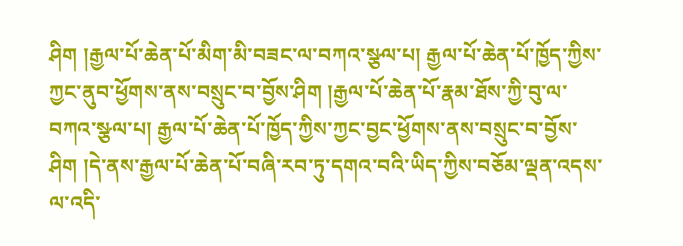ཤིག །རྒྱལ་པོ་ཆེན་པོ་མིག་མི་བཟང་ལ་བཀའ་སྩལ་པ། རྒྱལ་པོ་ཆེན་པོ་ཁྱོད་ཀྱིས་ཀྱང་ནུབ་ཕྱོགས་ནས་བསྲུང་བ་བྱོས་ཤིག །རྒྱལ་པོ་ཆེན་པོ་རྣམ་ཐོས་ཀྱི་བུ་ལ་བཀའ་སྩལ་པ། རྒྱལ་པོ་ཆེན་པོ་ཁྱོད་ཀྱིས་ཀྱང་བྱང་ཕྱོགས་ནས་བསྲུང་བ་བྱོས་ཤིག །དེ་ནས་རྒྱལ་པོ་ཆེན་པོ་བཞི་རབ་ཏུ་དགའ་བའི་ཡིད་ཀྱིས་བཅོམ་ལྡན་འདས་ལ་འདི་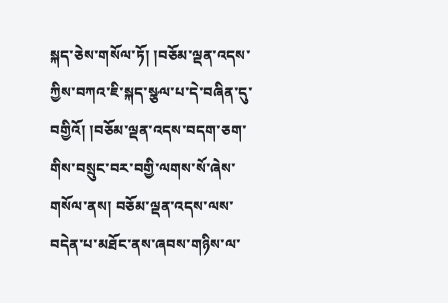སྐད་ཅེས་གསོལ་ཏོ། །བཅོམ་ལྡན་འདས་ཀྱིས་བཀའ་ཇི་སྐད་སྩལ་པ་དེ་བཞིན་དུ་བགྱིའོ། །བཅོམ་ལྡན་འདས་བདག་ཅག་གིས་བསྲུང་བར་བགྱི་ལགས་སོ་ཞེས་གསོལ་ནས། བཅོམ་ལྡན་འདས་ལས་བདེན་པ་མཐོང་ནས་ཞབས་གཉིས་ལ་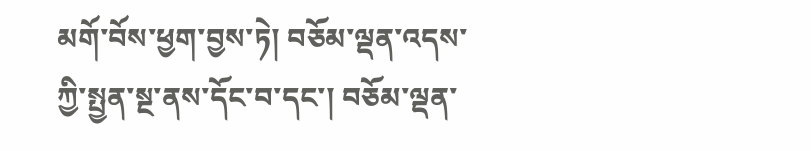མགོ་བོས་ཕྱག་བྱས་ཏེ། བཅོམ་ལྡན་འདས་ཀྱི་སྤྱན་སྔ་ནས་དོང་བ་དང་། བཅོམ་ལྡན་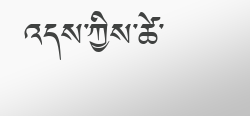འདས་ཀྱིས་ཚེ་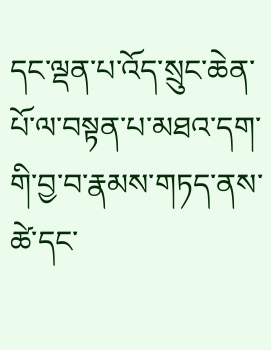དང་ལྡན་པ་འོད་སྲུང་ཆེན་པོ་ལ་བསྟན་པ་མཐའ་དག་གི་བྱ་བ་རྣམས་གཏད་ནས་ཚེ་དང་